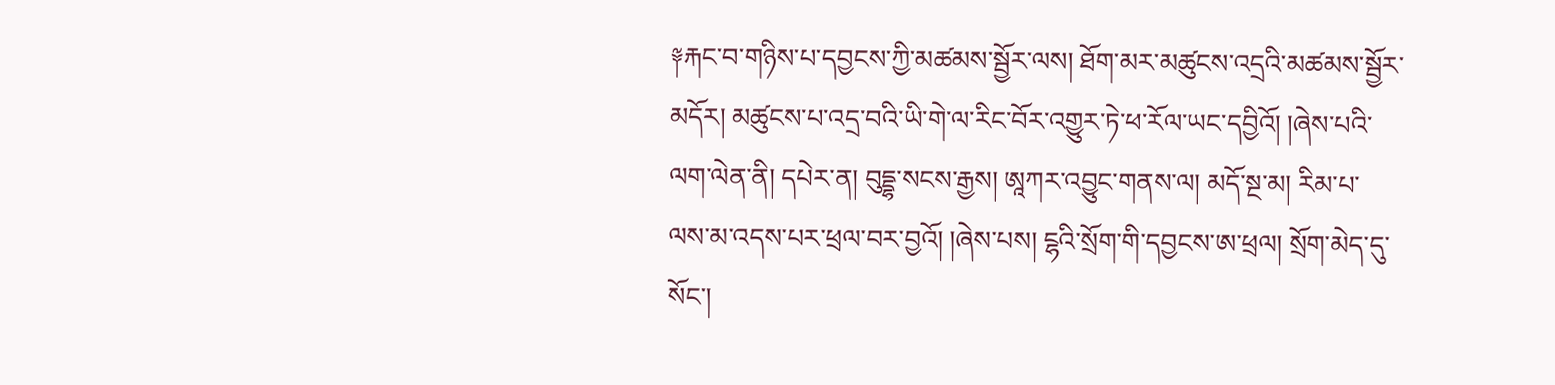༈རྐང་བ་གཉིས་པ་དབྱངས་ཀྱི་མཚམས་སྦྱོར་ལས། ཐོག་མར་མཚུངས་འདྲའི་མཚམས་སྦྱོར་མདོར། མཚུངས་པ་འདྲ་བའི་ཡི་གེ་ལ་རིང་བོར་འགྱུར་ཏེ་ཕ་རོལ་ཡང་དབྱིའོ། །ཞེས་པའི་ལག་ལེན་ནི། དཔེར་ན། བུདྡྷ་སངས་རྒྱས། ཨཱཀར་འབྱུང་གནས་ལ། མདོ་སྔ་མ། རིམ་པ་ལས་མ་འདས་པར་ཕྲལ་བར་བྱའོ། །ཞེས་པས། ངྷའི་སྲོག་གི་དབྱངས་ཨ་ཕྲལ། སྲོག་མེད་དུ་སོང་།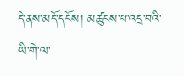དེ་ནས་མདོ་དངོས། མཚུངས་པ་འདྲ་བའི་ཡི་གེ་ལ་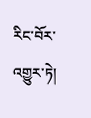རིང་བོར་འགྱུར་ཏེ།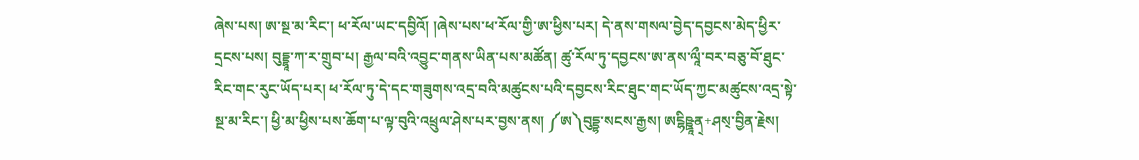ཞེས་པས། ཨ་སྔ་མ་རིང་། ཕ་རོལ་ཡང་དབྱིའོ། །ཞེས་པས་ཕ་རོལ་གྱི་ཨ་ཕྱིས་པར། དེ་ནས་གསལ་བྱེད་དབྱངས་མེད་ཕྱིར་དྲངས་པས། བུདྡྷཱ་ཀ་ར་གྲུབ་པ། རྒྱལ་བའི་འབྱུང་གནས་ཡིན་པས་མཚོན། ཚུ་རོལ་ཏུ་དབྱངས་ཨ་ནས་ལཱྀ་བར་བཅུ་བོ་ཐུང་རིང་གང་རུང་ཡོད་པར། ཕ་རོལ་ཏུ་དེ་དང་གཟུགས་འདྲ་བའི་མཚུངས་པའི་དབྱངས་རིང་ཐུང་གང་ཡོད་ཀྱང་མཚུངས་འདྲ་སྟེ་སྔ་མ་རིང་། ཕྱི་མ་ཕྱིས་པས་ཆོག་པ་ལྟ་བུའི་འཕྲུལ་ཤེས་པར་བྱས་ནས། ༼ཨ༽བུདྡྷ་སངས་རྒྱས། ཨངྷིཥྛཱན྄+ཤས྄་བྱིན་རྗེས།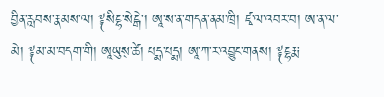བྱིན་རླབས་རྣམས་ལ། ༈སིངྷ་སེངྒེ་། ཨཱ་ས་ན་གདན་ནམ་ཁྲི། ཛྭ་ལ་འབར་བ། ཨ་ན་ལ་མེ། ༈མ་མ་བདག་གི། ཨཱཡུས྄་ཚེ། པདྨ་པདྨ། ཨཱ་ཀ་ར་འབྱུང་གནས། ༈ངྷརྨ་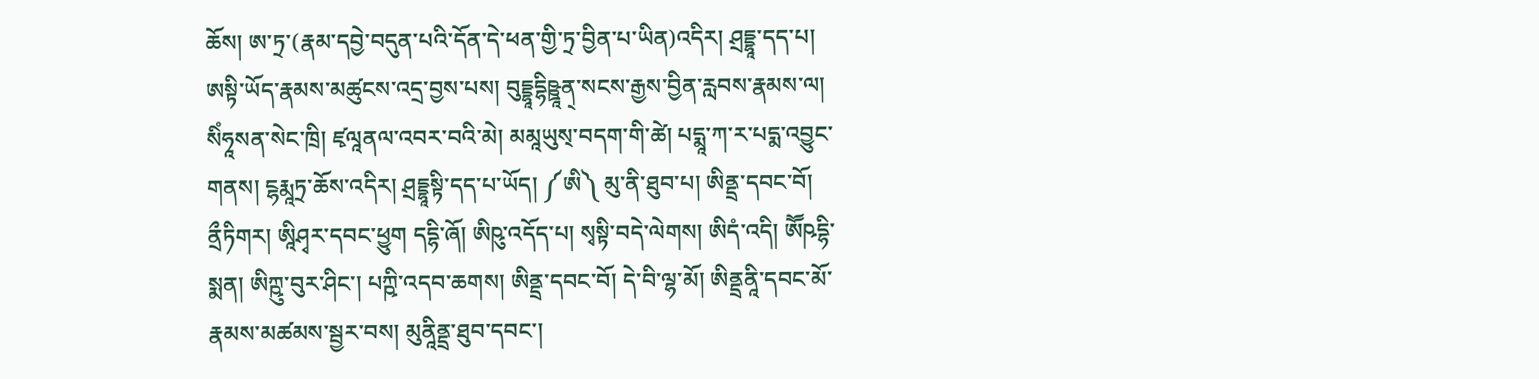ཆོས། ཨ་ཏྲ་(རྣམ་དབྱེ་བདུན་པའི་དོན་དེ་ཕན་གྱི་ཏྲ་བྱིན་པ་ཡིན)འདིར། ཤྲདྡྷཱ་དད་པ། ཨསྟི་ཡོད་རྣམས་མཚུངས་འདྲ་བྱས་པས། བུདྡྷཱདྷིཥྛཱན྄་སངས་རྒྱས་བྱིན་རླབས་རྣམས་ལ། སིཾཧཱསན་སེང་ཁྲི། ཛྭལཱནལ་འབར་བའི་མེ། མམཱཡུས྄་བདག་གི་ཚེ། པདྨཱ་ཀ་ར་པདྨ་འབྱུང་གནས། ངྷརྨཱཏྲ་ཆོས་འདིར། ཤྲདྡྷཱསྟི་དད་པ་ཡོད། ༼ཨི༽ མུ་ནི་ཐུབ་པ། ཨིནྡྲ་དབང་བོ། ནྲྀཏིགར། ཨཱིཤྭར་དབང་ཕྱུག དདྷི་ཞོ། ཨིཥུ་འདོད་པ། སྭསྟི་བདེ་ལེགས། ཨིདཾ་འདི། ཨཽཥདྷི་སྨན། ཨིཀྵུ་བུར་ཤིང་། པཀྵི་འདབ་ཆགས། ཨིནྡྲ་དབང་བོ། དེ་བི་ལྷ་མོ། ཨིནྡྲནཱི་དབང་མོ་རྣམས་མཚམས་སྦྱར་བས། མུནཱིནྡྲ་ཐུབ་དབང་།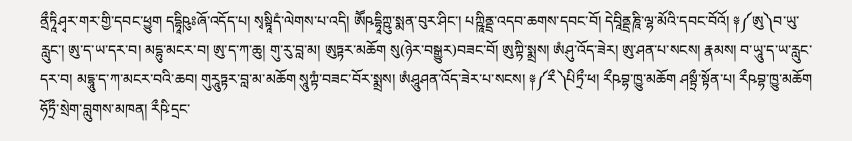ནྲྀཏཱིཤྭར་གར་གྱི་དབང་ཕྱུག དདྷཱིཥུཿཞོ་འདོད་པ། སྭསྟཱིདཾ་ལེགས་པ་འདི། ཨཽཥདྷཱིཀྵུ་སྨན་བུར་ཤིང་། པཀྵཱིནྡྲ་འདབ་ཆགས་དབང་བོ། དེབཱིནྡྲཎཱི་ལྷ་མོའི་དབང་བོའོ། ༈༼ཨུ༽བ་ཡུ་རླུང་། ཨུ་ད་ཡ་དར་བ། མདྷུ་མངར་བ། ཨུ་ད་ཀ་ཆུ། གུ་རུ་བླ་མ། ཨུཏྟར་མཆོག སུ(ཉེར་བསྒྱུར)བཟང་བོ། ཨུཀྟི་སྨྲས། ཨཾཤུ་འོད་ཟེར། ཨུ་ཤན་པ་སངས། རྣམས། བ་ཡཱུ་ད་ཡ་རླུང་དར་བ། མདྷཱུ་ད་ཀ་མངར་བའི་ཆབ། གུརཱུཏྟར་བླ་མ་མཆོག སཱུཀྟཾ་བཟང་བོར་སྨྲས། ཨཾཤཱུཤན་འོད་ཟེར་པ་སངས། ༈༼རྀ༽པིཏྲྀ་ཕ། རྀཥབྷ་ཁྱུ་མཆོག ཤསྟྲྀ་སྟོན་པ། རྀཥབྷ་ཁྱུ་མཆོག ཧོཏྲྀ་སྲེག་བླུགས་མཁན། རྀཥི་དྲང་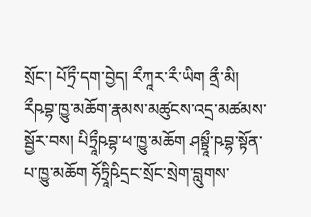སྲོང་། པོཏྲྀ་དག་བྱེད། རྀཀཱར་རྀ་ཡིག ནྲྀ་མི། རྀཥབྷ་ཁྱུ་མཆོག་རྣམས་མཚུངས་འདྲ་མཚམས་སྦྱོར་བས། པིཏྲཱྀཥབྷ་ཕ་ཁྱུ་མཆོག ཤསྟྲཱྀ་ཥབྷ་སྟོན་པ་ཁྱུ་མཆོག ཧོཏྲཱིཥིདྲང་སྲོང་སྲེག་བླུགས་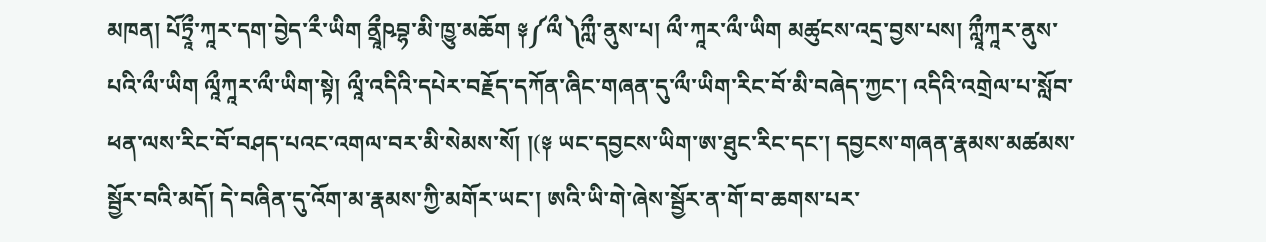མཁན། པོཏྲཱྀ་ཀཱར་དག་བྱེད་རྀ་ཡིག ནྲཱྀཥབྷ་མི་ཁྱུ་མཆོག ༈༼ལྀ༽ཀླྀ་ནུས་པ། ལྀ་ཀཱར་ལྀ་ཡིག མཚུངས་འདྲ་བྱས་པས། ཀླཱྀཀཱར་ནུས་པའི་ལྀ་ཡིག ལཱྀཀཱར་ལྀ་ཡིག་སྟེ། ལཱྀ་འདིའི་དཔེར་བརྗོད་དཀོན་ཞིང་གཞན་དུ་ལྀ་ཡིག་རིང་བོ་མི་བཞེད་ཀྱང་། འདིའི་འགྲེལ་པ་སློབ་ཕན་ལས་རིང་བོ་བཤད་པའང་འགལ་བར་མི་སེམས་སོ། །(༈ ཡང་དབྱངས་ཡིག་ཨ་ཐུང་རིང་དང་། དབྱངས་གཞན་རྣམས་མཚམས་སྦྱོར་བའི་མདོ། དེ་བཞིན་དུ་འོག་མ་རྣམས་ཀྱི་མགོར་ཡང་། ཨའི་ཡི་གེ་ཞེས་སྦྱོར་ན་གོ་བ་ཆགས་པར་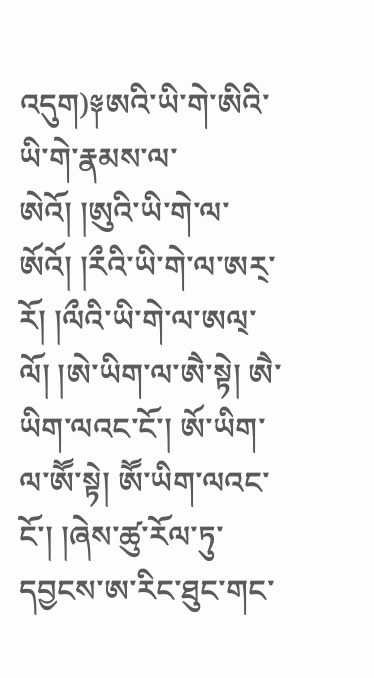འདུག)༈ཨའི་ཡི་གེ་ཨིའི་ཡི་གེ་རྣམས་ལ་ཨེའོ། །ཨུའི་ཡི་གེ་ལ་ཨོའོ། །རྀའི་ཡི་གེ་ལ་ཨར྄་རོ། །ལྀའི་ཡི་གེ་ལ་ཨལ྄་ལོ། །ཨེ་ཡིག་ལ་ཨཻ་སྟེ། ཨཻ་ཡིག་ལའང་ངོ་། ཨོ་ཡིག་ལ་ཨཽ་སྟེ། ཨཽ་ཡིག་ལའང་ངོ་། །ཞེས་ཚུ་རོལ་ཏུ་དབྱངས་ཨ་རིང་ཐུང་གང་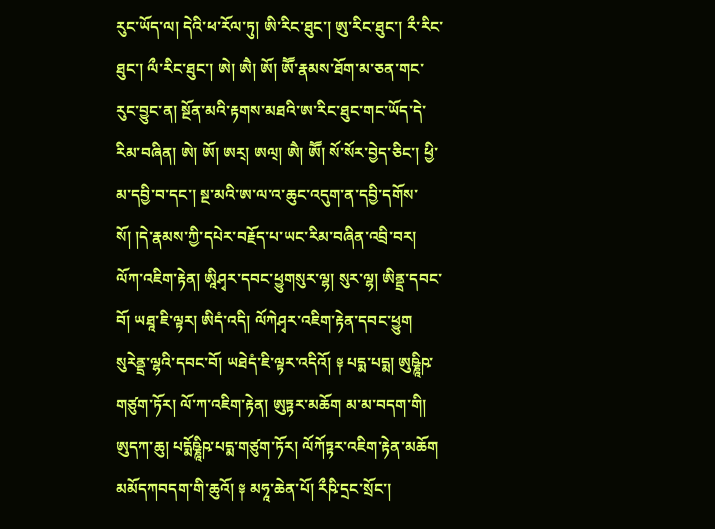རུང་ཡོད་ལ། དེའི་ཕ་རོལ་ཏུ། ཨི་རིང་ཐུང་། ཨུ་རིང་ཐུང་། རྀ་རིང་ཐུང་། ལྀ་རིང་ཐུང་། ཨེ། ཨཻ། ཨོ། ཨཽ་རྣམས་ཐོག་མ་ཅན་གང་རུང་བྱུང་ན། སྔོན་མའི་རྟགས་མཐའི་ཨ་རིང་ཐུང་གང་ཡོད་དེ་རིམ་བཞིན། ཨེ། ཨོ། ཨར྄། ཨལ྄། ཨཻ། ཨཽ། སོ་སོར་བྱེད་ཅིང་། ཕྱི་མ་དབྱི་བ་དང་། སྔ་མའི་ཨ་ལ་འ་ཆུང་འདུག་ན་དབྱི་དགོས་སོ། །དེ་རྣམས་ཀྱི་དཔེར་བརྗོད་པ་ཡང་རིམ་བཞིན་འབྲི་བར། ལོཀ་འཇིག་རྟེན། ཨཱིཤྭར་དབང་ཕྱུགསུར་ལྷ། སུར་ལྷ། ཨིནྡྲ་དབང་བོ། ཡཐཱ་ཇི་ལྟར། ཨིདཾ་འདི། ལོཀེཤྭར་འཇིག་རྟེན་དབང་ཕྱུག སུརེནྡྲ་ལྷའི་དབང་བོ། ཡཐེདཾ་ཇི་ལྟར་འདིའོ། ༈ པདྨ་པདྨ། ཨུཥྞཱིཥ་གཙུག་ཏོར། ལོ་ཀ་འཇིག་རྟེན། ཨུཏྟར་མཆོག མ་མ་བདག་གི། ཨུདཀ་ཆུ། པདྨོཥྞཱིཥ་པདྨ་གཙུག་ཏོར། ལོཀོཏྟར་འཇིག་རྟེན་མཆོག མམོདཀབདག་གི་ཆུའོ། ༈ མཧཱ་ཆེན་པོ། རྀཥི་དྲང་སྲོང་།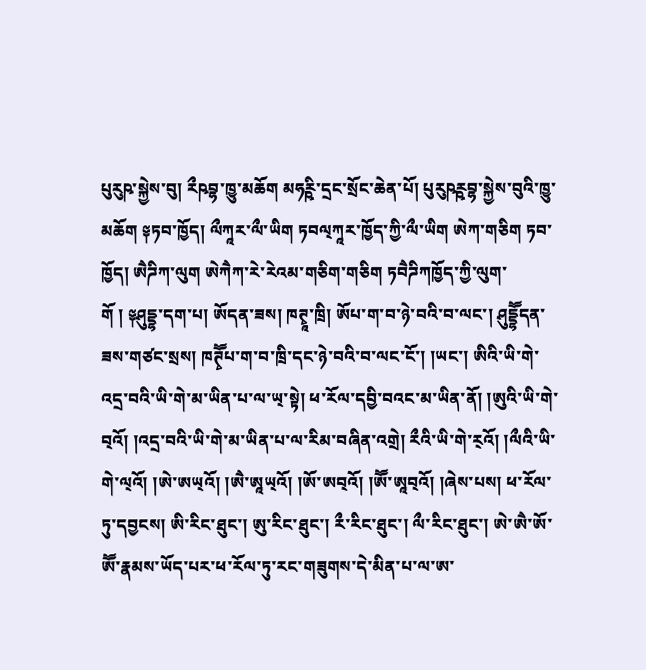པུརུཥ་སྐྱེས་བུ། རྀཥབྷ་ཁྱུ་མཆོག མཧཪྵི་དྲང་སྲོང་ཆེན་པོ། པུརུཥཪྵབྷ་སྐྱེས་བུའི་ཁྱུ་མཆོག ༈ཏབ་ཁྱོད། ལྀཀཱར་ལྀ་ཡིག ཏབལ྄ཀཱར་ཁྱོད་ཀྱི་ལྀ་ཡིག ཨེཀ་གཅིག ཏབ་ཁྱོད། ཨཻཌིཀ་ལུག ཨེཀཻཀ་རེ་རེའམ་གཅིག་གཅིག ཏབཻཌིཀཁྱོད་ཀྱི་ལུག་གོ ། ༈ཤུདྡྷ་དག་པ། ཨོདན་ཟས། ཁཊྭཱ་ཁྲི། ཨོཔ་ག་བ་ཉེ་བའི་བ་ལང་། ཤུདྡྷཽདན་ཟས་གཙང་སྲས། ཁཊྭཽཔ་ག་བ་ཁྲི་དང་ཉེ་བའི་བ་ལང་ངོ་། །ཡང་། ཨིའི་ཡི་གེ་འདྲ་བའི་ཡི་གེ་མ་ཡིན་པ་ལ་ཡ྄་སྟེ། ཕ་རོལ་དབྱི་བའང་མ་ཡིན་ནོ། །ཨུའི་ཡི་གེ་བ྄འོ། །འདྲ་བའི་ཡི་གེ་མ་ཡིན་པ་ལ་རིམ་བཞིན་འགྲེ། རྀའི་ཡི་གེ་ར྄འོ། །ལྀའི་ཡི་གེ་ལ྄འོ། །ཨེ་ཨཡ྄འོ། །ཨཻ་ཨཱཡ྄འོ། །ཨོ་ཨབ྄འོ། །ཨཽ་ཨཱབ྄འོ། །ཞེས་པས། ཕ་རོལ་ཏུ་དབྱངས། ཨི་རིང་ཐུང་། ཨུ་རིང་ཐུང་། རྀ་རིང་ཐུང་། ལྀ་རིང་ཐུང་། ཨེ་ཨཻ་ཨོ་ཨཽ་རྣམས་ཡོད་པར་ཕ་རོལ་ཏུ་རང་གཟུགས་དེ་མིན་པ་ལ་ཨ་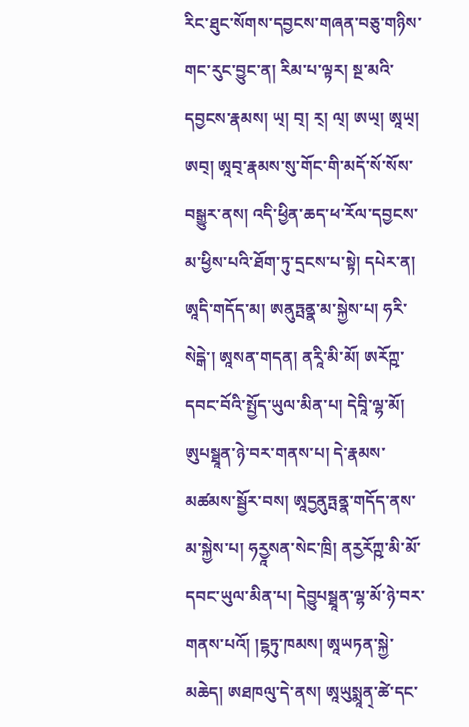རིང་ཐུང་སོགས་དབྱངས་གཞན་བཅུ་གཉིས་གང་རུང་བྱུང་ན། རིམ་པ་ལྟར། སྔ་མའི་དབྱངས་རྣམས། ཡ྄། བ྄། ར྄། ལ྄། ཨཡ྄། ཨཱཡ྄། ཨབ྄། ཨཱབ྄་རྣམས་སུ་གོང་གི་མདོ་སོ་སོས་བསྒྱུར་ནས། འདི་ཕྱིན་ཆད་ཕ་རོལ་དབྱངས་མ་ཕྱིས་པའི་ཐོག་ཏུ་དྲངས་པ་སྟེ། དཔེར་ན། ཨཱདི་གདོད་མ། ཨནུཏྤནྣ་མ་སྐྱེས་པ། ཧརི་སེདྒེ་། ཨཱསན་གདན། ནརཱི་མི་མོ། ཨརོཀྵ་དབང་བོའི་སྤྱོད་ཡུལ་མིན་པ། དེབཱི་ལྷ་མོ། ཨུཔསྠཱན་ཉེ་བར་གནས་པ། དེ་རྣམས་མཚམས་སྦྱོར་བས། ཨཱདྱནུཏྤནྣ་གདོད་ནས་མ་སྐྱེས་པ། ཧཪྱཱསན་སེང་ཁྲི། ནཪྱརོཀྵ་མི་མོ་དབང་ཡུལ་མིན་པ། དེབྱུཔསྠཱན་ལྷ་མོ་ཉེ་བར་གནས་པའོ། །ངྷཏུ་ཁམས། ཨཱཡཏན་སྐྱེ་མཆེད། ཨཐཁལུ་དེ་ནས། ཨཱཡུསྨཱན྄་ཚེ་དང་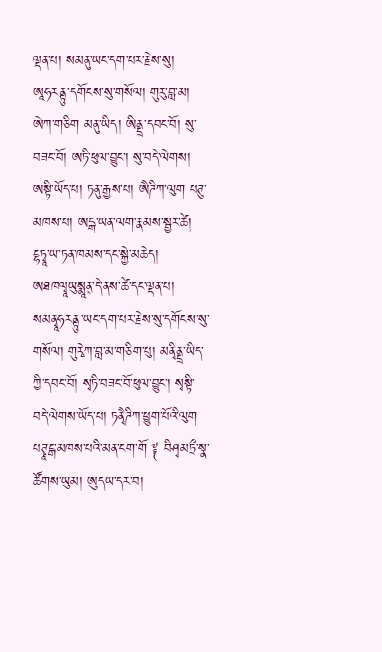ལྡན་པ། སམནུ་ཡང་དག་པར་རྗེས་སུ། ཨཱཧརནྟུ་དགོངས་སུ་གསོལ། གུརུ་བླ་མ། ཨེཀ་གཅིག མནུ་ཡིད། ཨིནྡྲ་དབང་བོ། སུ་བཟང་བོ། ཨཏི་ཕུལ་བྱུང་། སུ་བདེ་ལེགས། ཨསྟི་ཡོད་པ། ཏནུ་རྒྱས་པ། ཨཻཌིཀ་ལུག པཊུ་མཁས་པ། ཨདྒ་ཡན་ལག་རྣམས་སྦྱར་ཚེ། ངྷཏྭཱ་ཡ་ཏན་ཁམས་དང་སྐྱེ་མཆེད། ཨཐཁལྭཱཡུསྨཱན྄་དེ་ནས་ཚེ་དང་ལྡན་པ། སམནྭཱཧརནྟུ་ཡང་དག་པར་རྗེས་སུ་དགོངས་སུ་གསོལ། གུརྭེཀ་བླ་མ་གཅིག་པུ། མནྭིནྡྲ་ཡིད་ཀྱི་དབང་བོ། སྭཏི་བཟང་བོ་ཕུལ་བྱུང་། སྭསྟི་བདེ་ལེགས་ཡོད་པ། ཏནྭཻཌིཀ་ཕྱུག་པོའི་ལུག པཊྭཱངྒ་མཁས་པའི་མན་ངག་གོ ༈ བིཤྭམཏྲྀ་སྣ་ཚོགས་ཡུམ། ཨུདཡ་དར་བ།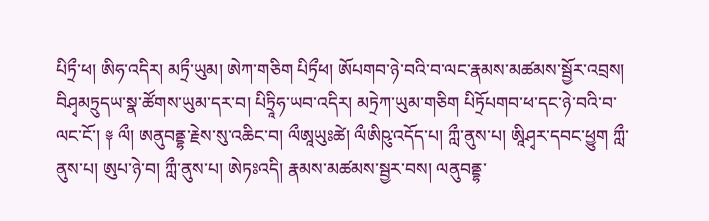པིཏྲྀ་ཕ། ཨིཧ་འདིར། མཏྲྀ་ཡུམ། ཨེཀ་གཅིག པིཏྲྀཕ། ཨོཔགབ་ཉེ་བའི་བ་ལང་རྣམས་མཚམས་སྦྱོར་འབྲས། བིཤྭམཏྲུདཡ་སྣ་ཚོགས་ཡུམ་དར་བ། པིཏྲཱིཧ་ཡབ་འདིར། མཏྲེཀ་ཡུམ་གཅིག པིཏྲོཔགབ་ཕ་དང་ཉེ་བའི་བ་ལང་ངོ་། ༈ ལྀ། ཨནུབནྡྷ་རྗེས་སུ་འཆིང་བ། ལྀཨཱཡུཿཚེ། ལྀཨིཥུ་འདོད་པ། ཀླྀ་ནུས་པ། ཨཱིཤྭར་དབང་ཕྱུག ཀླྀ་ནུས་པ། ཨུཔ་ཉེ་བ། ཀླྀ་ནུས་པ། ཨེཏཿའདི། རྣམས་མཚམས་སྦྱར་བས། ལནུབནྡྷ་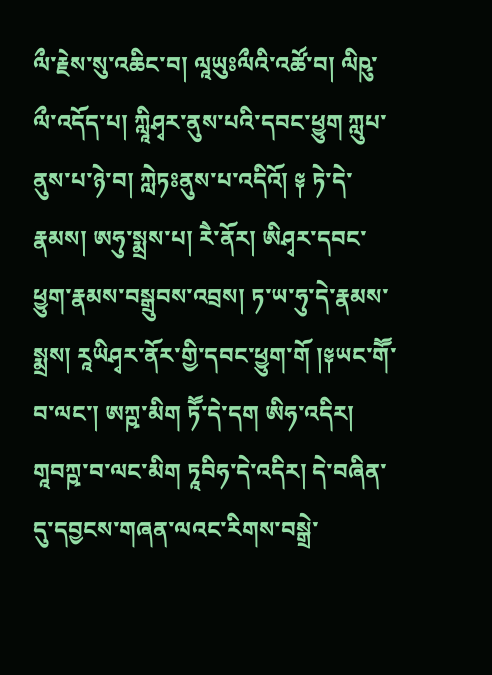ལྀ་རྗེས་སུ་འཆིང་བ། ལཱཡུཿལྀའི་འཚོ་བ། ལིཥུ་ལྀ་འདོད་པ། ཀླཱིཤྭར་ནུས་པའི་དབང་ཕྱུག ཀླུཔ་ནུས་པ་ཉེ་བ། ཀླེཏཿནུས་པ་འདིའོ། ༈ ཏེ་དེ་རྣམས། ཨཧུ་སྨྲས་པ། རཻ་ནོར། ཨིཤྭར་དབང་ཕྱུག་རྣམས་བསྒྲུབས་འབྲས། ཏ་ཡ་ཧུ་དེ་རྣམས་སྨྲས། རཱཡིཤྭར་ནོར་གྱི་དབང་ཕྱུག་གོ །༈ཡང་གཽ་བ་ལང་། ཨཀྵ་མིག ཏཽ་དེ་དག ཨིཧ་འདིར། གཱབཀྵ་བ་ལང་མིག ཏཱབིཧ་དེ་འདིར། དེ་བཞིན་དུ་དབྱངས་གཞན་ལའང་རིགས་བསྒྲེ་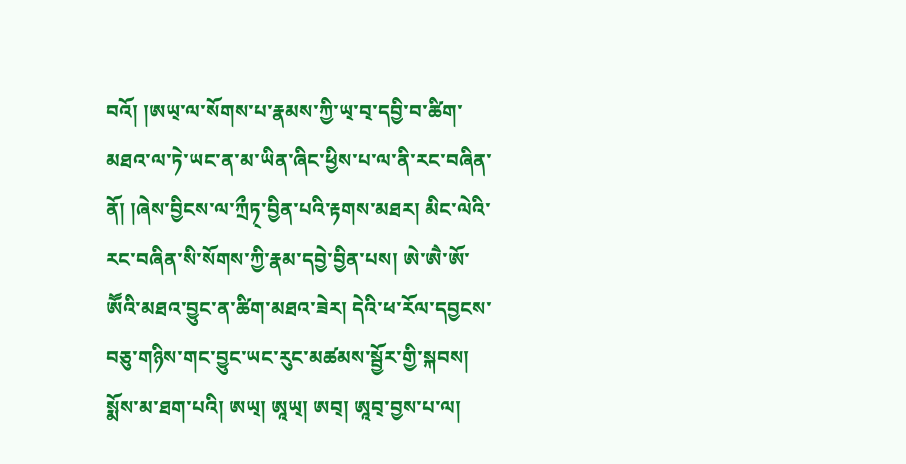བའོ། །ཨཡ྄་ལ་སོགས་པ་རྣམས་ཀྱི་ཡ྄་བ྄་དབྱི་བ་ཚིག་མཐའ་ལ་ཏེ་ཡང་ན་མ་ཡིན་ཞིང་ཕྱིས་པ་ལ་ནི་རང་བཞིན་ནོ། །ཞེས་བྱིངས་ལ་ཀྲྀཏ྄་བྱིན་པའི་རྟགས་མཐར། མིང་ལེའི་རང་བཞིན་སི་སོགས་ཀྱི་རྣམ་དབྱེ་བྱིན་པས། ཨེ་ཨཻ་ཨོ་ཨཽའི་མཐའ་བྱུང་ན་ཚིག་མཐའ་ཟེར། དེའི་ཕ་རོལ་དབྱངས་བཅུ་གཉིས་གང་བྱུང་ཡང་རུང་མཚམས་སྦྱོར་གྱི་སྐབས། སྨོས་མ་ཐག་པའི། ཨཡ྄། ཨཱཡ྄། ཨབ྄། ཨཱབ྄་བྱས་པ་ལ།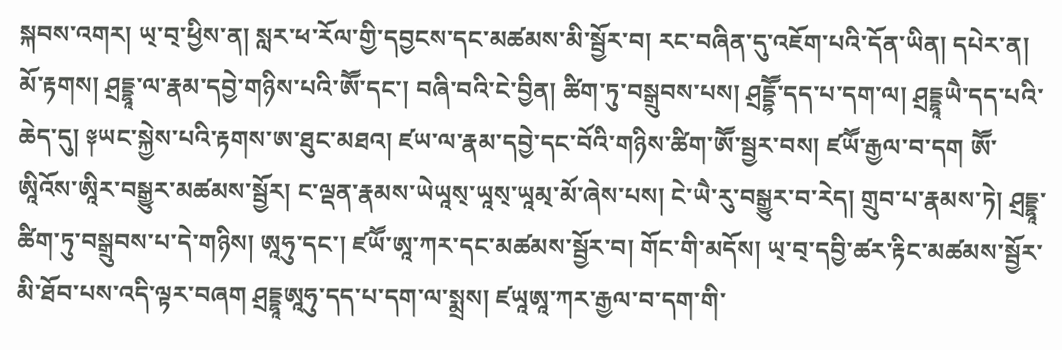སྐབས་འགར། ཡ྄་བ྄་ཕྱིས་ན། སླར་ཕ་རོལ་གྱི་དབྱངས་དང་མཚམས་མི་སྦྱོར་བ། རང་བཞིན་དུ་འཇོག་པའི་དོན་ཡིན། དཔེར་ན། མོ་རྟགས། ཤྲདྡྷཱ་ལ་རྣམ་དབྱེ་གཉིས་པའི་ཨཽ་དང་། བཞི་བའི་ངེ་བྱིན། ཚིག་ཏུ་བསྒྲུབས་པས། ཤྲདྡྷཽ་དད་པ་དག་ལ། ཤྲདྡྷཱཡཻ་དད་པའི་ཆེད་དུ། ༈ཡང་སྐྱེས་པའི་རྟགས་ཨ་ཐུང་མཐའ། ཛཡ་ལ་རྣམ་དབྱེ་དང་བོའི་གཉིས་ཚིག་ཨཽ་སྦྱར་བས། ཛཡཽ་རྒྱལ་བ་དག ཨཽ་ཨཱིའོས་ཨཱིར་བསྒྱུར་མཚམས་སྦྱོར། ང་ལྡན་རྣམས་ཡེཡཱས྄་ཡཱས྄་ཡཱམ྄་མོ་ཞེས་པས། ངེ་ཡཻ་རུ་བསྒྱུར་བ་རེད། གྲུབ་པ་རྣམས་ཏེ། ཤྲདྡྷཱ་ཚིག་ཏུ་བསྒྲུབས་པ་དེ་གཉིས། ཨཱཧུ་དང་། ཛཡཽ་ཨཱ་ཀར་དང་མཚམས་སྦྱོར་བ། གོང་གི་མདོས། ཡ྄་བ྄་དབྱི་ཚར་རྟིང་མཚམས་སྦྱོར་མི་ཐོབ་པས་འདི་ལྟར་བཞག ཤྲདྡྷཱཨཱཧུ་དད་པ་དག་ལ་སྨྲས། ཛཡཱཨཱ་ཀར་རྒྱལ་བ་དག་གི་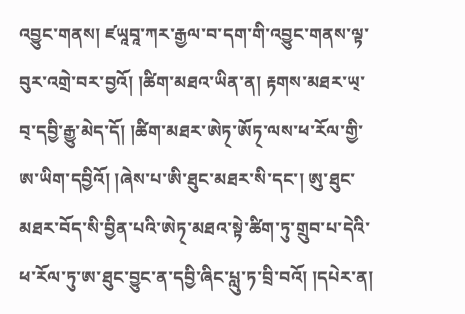འབྱུང་གནས། ཛཡཱབཱ་ཀར་རྒྱལ་བ་དག་གི་འབྱུང་གནས་ལྟ་བུར་འགྲེ་བར་བྱའོ། །ཚིག་མཐའ་ཡིན་ན། རྟགས་མཐར་ཡ྄་བ྄་དབྱི་རྒྱུ་མེད་དོ། །ཚིག་མཐར་ཨེཏ྄་ཨོཏ྄་ལས་ཕ་རོལ་གྱི་ཨ་ཡིག་དབྱིའོ། །ཞེས་པ་ཨི་ཐུང་མཐར་སི་དང་། ཨུ་ཐུང་མཐར་བོད་སི་བྱིན་པའི་ཨེཏ྄་མཐའ་སྟེ་ཚིག་ཏུ་གྲུབ་པ་དེའི་ཕ་རོལ་ཏུ་ཨ་ཐུང་བྱུང་ན་དབྱི་ཞིང་པླུ་ཏ་བྲི་བའོ། །དཔེར་ན།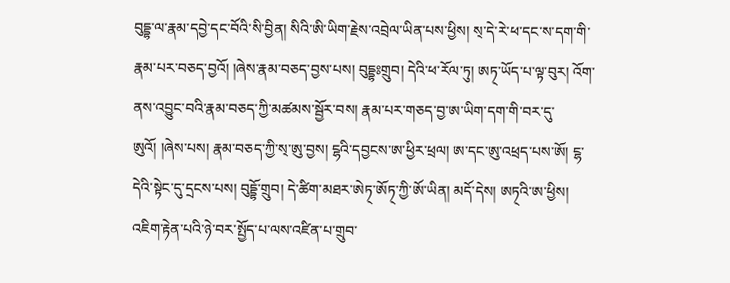བུདྡྷ་ལ་རྣམ་དབྱེ་དང་བོའི་སི་བྱིན། སིའི་ཨི་ཡིག་རྗེས་འབྲེལ་ཡིན་པས་ཕྱིས། ས྄་དེ་རེ་ཕ་དང་ས་དག་གི་རྣམ་པར་བཅད་བྱའོ། །ཞེས་རྣམ་བཅད་བྱས་པས། བུདྡྷཿགྲུབ། དེའི་ཕ་རོལ་ཏུ། ཨཏ྄་ཡོད་པ་ལྟ་བུར། འོག་ནས་འབྱུང་བའི་རྣམ་བཅད་ཀྱི་མཚམས་སྦྱོར་བས། རྣམ་པར་གཅད་བྱ་ཨ་ཡིག་དག་གི་བར་དུ་ཨུའོ། །ཞེས་པས། རྣམ་བཅད་ཀྱི་ས྄་ཨུ་བྱས། ངྷའི་དབྱངས་ཨ་ཕྱིར་ཕྲལ། ཨ་དང་ཨུ་འཕྲད་པས་ཨོ། ངྷ་དེའི་སྟེང་དུ་དྲངས་པས། བུདྡྷོ་གྲུབ། དེ་ཚིག་མཐར་ཨེཏ྄་ཨོཏ྄་ཀྱི་ཨོ་ཡིན། མདོ་དེས། ཨཏ྄འི་ཨ་ཕྱིས། འཇིག་རྟེན་པའི་ཉེ་བར་སྤྱོད་པ་ལས་འཛིན་པ་གྲུབ་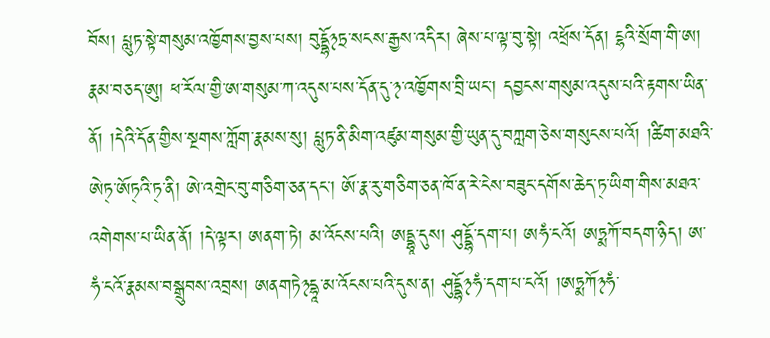བོས། པླུཏ་སྟེ་གསུམ་འཁྱོགས་བྱས་པས། བུདྡྷོ྅ཏྲ་སངས་རྒྱས་འདིར། ཞེས་པ་ལྟ་བུ་སྟེ། འཕྲོས་དོན། ངྷའི་སྲོག་གི་ཨ། རྣམ་བཅད་ཨུ། ཕ་རོལ་གྱི་ཨ་གསུམ་ཀ་འདུས་པས་དོན་དུ་྅་འཁྱོགས་བྲི་ཡང་། དབྱངས་གསུམ་འདུས་པའི་རྟགས་ཡིན་ནོ། །དེའི་དོན་གྱིས་སྔགས་ཀློག་རྣམས་སུ། པླུཏ་ནི་མིག་འཛུམ་གསུམ་གྱི་ཡུན་དུ་བཀླག་ཅེས་གསུངས་པའོ། །ཚིག་མཐའི་ཨེཏ྄་ཨོཏ྄འི་ཏ྄་ནི། ཨེ་འགྲེང་བུ་གཅིག་ཅན་དང་། ཨོ་རྣ་རུ་གཅིག་ཅན་ཁོ་ན་རེ་ངེས་བཟུང་དགོས་ཆེད་ཏ྄་ཡིག་གིས་མཐའ་འགེགས་པ་ཡིན་ནོ། །དེ་ལྟར། ཨནག་ཏེ། མ་འོངས་པའི། ཨདྡྷཱ་དུས། ཤུདྡྷོ་དག་པ། ཨཧཾ་ངའོ། ཨཏྨཀོ་བདག་ཉིད། ཨ་ཧཾ་ངའོ་རྣམས་བསྒྲུབས་འབྲས། ཨནགཏེ྅དྷཱ་མ་འོངས་པའི་དུས་ན། ཤུདྡྷོ྅ཧཾ་དག་པ་ངའོ། །ཨཏྨཀོ྅ཧཾ་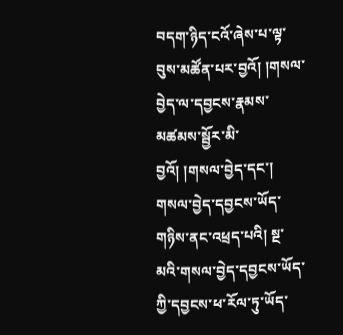བདག་ཉིད་ངའོ་ཞེས་པ་ལྟ་བུས་མཚོན་པར་བྱའོ། །གསལ་བྱེད་ལ་དབྱངས་རྣམས་མཚམས་སྦྱོར་མི་བྱའོ། །གསལ་བྱེད་དང་། གསལ་བྱེད་དབྱངས་ཡོད་གཉིས་ནང་འཕྲད་པའི། སྔ་མའི་གསལ་བྱེད་དབྱངས་ཡོད་ཀྱི་དབྱངས་ཕ་རོལ་ཏུ་ཡོད་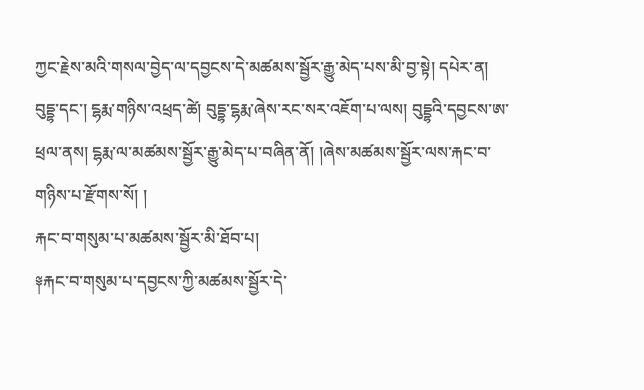ཀྱང་རྗེས་མའི་གསལ་བྱེད་ལ་དབྱངས་དེ་མཚམས་སྦྱོར་རྒྱུ་མེད་པས་མི་བྱ་སྟེ། དཔེར་ན། བུདྡྷ་དང་། ངྷརྨ་གཉིས་འཕྲད་ཚེ། བུདྡྷ་ངྷརྨ་ཞེས་རང་སར་འཇོག་པ་ལས། བུདྡྷའི་དབྱངས་ཨ་ཕྲལ་ནས། ངྷརྨ་ལ་མཚམས་སྦྱོར་རྒྱུ་མེད་པ་བཞིན་ནོ། །ཞེས་མཚམས་སྦྱོར་ལས་རྐང་བ་གཉིས་པ་རྫོགས་སོ། །
རྐང་བ་གསུམ་པ་མཚམས་སྦྱོར་མི་ཐོབ་པ།
༈རྐང་བ་གསུམ་པ་དབྱངས་ཀྱི་མཚམས་སྦྱོར་དེ་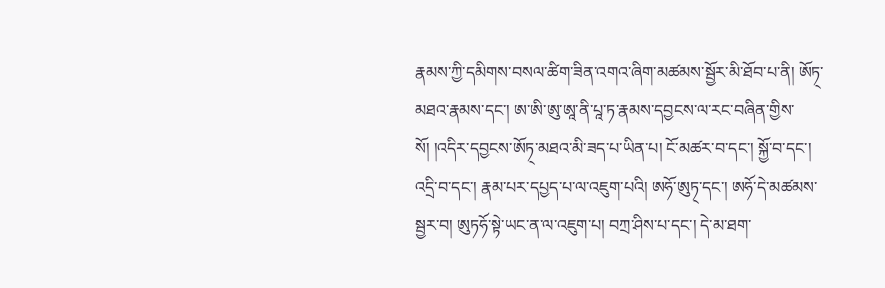རྣམས་ཀྱི་དམིགས་བསལ་ཚིག་ཟིན་འགའ་ཞིག་མཚམས་སྦྱོར་མི་ཐོབ་པ་ནི། ཨོཏ྄་མཐའ་རྣམས་དང་། ཨ་ཨི་ཨུ་ཨཱ་ནི་པཱ་ཏ་རྣམས་དབྱངས་ལ་རང་བཞིན་གྱིས་སོ། །འདིར་དབྱངས་ཨོཏ྄་མཐའ་མི་ཟད་པ་ཡིན་པ། ངོ་མཚར་བ་དང་། སྐྱོ་བ་དང་། འདྲི་བ་དང་། རྣམ་པར་དཔྱད་པ་ལ་འཇུག་པའི། ཨཧོ་ཨུཏ྄་དང་། ཨཧོ་དེ་མཚམས་སྦྱར་བ། ཨུཏཧོ་སྟེ་ཡང་ན་ལ་འཇུག་པ། བཀྲ་ཤིས་པ་དང་། དེ་མ་ཐག་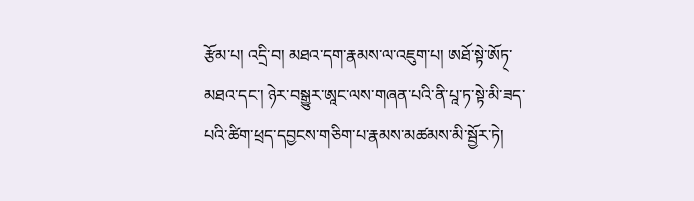རྩོམ་པ། འདྲི་བ། མཐའ་དག་རྣམས་ལ་འཇུག་པ། ཨཐོ་སྟེ་ཨོཏ྄་མཐའ་དང་། ཉེར་བསྒྱུར་ཨཱང་ལས་གཞན་པའི་ནི་པཱ་ཏ་སྟེ་མི་ཟད་པའི་ཚིག་ཕྲད་དབྱངས་གཅིག་པ་རྣམས་མཚམས་མི་སྦྱོར་ཏེ།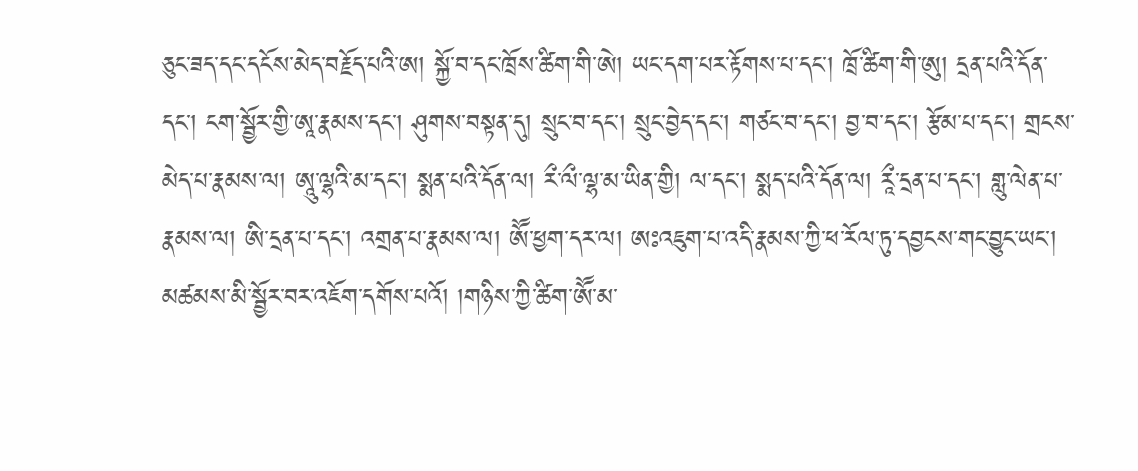ཅུང་ཟད་དང་དངོས་མེད་བརྗོད་པའི་ཨ། སྐྱོ་བ་དང་ཁྲོས་ཚིག་གི་ཨེ། ཡང་དག་པར་རྟོགས་པ་དང་། ཁྲོ་ཚིག་གི་ཨུ། དྲན་པའི་དོན་དང་། ངག་སྦྱོར་གྱི་ཨཱ་རྣམས་དང་། ཤུགས་བསྟན་དུ། སྲུང་བ་དང་། སྲུང་བྱེད་དང་། གཙང་བ་དང་། བྱ་བ་དང་། རྩོམ་པ་དང་། གྲངས་མེད་པ་རྣམས་ལ། ཨཱུ་ལྷའི་མ་དང་། སྨན་པའི་དོན་ལ། རྀ་ལྀ་ལྷ་མ་ཡིན་གྱི། ལ་དང་། སྨད་པའི་དོན་ལ། རཱྀ་དྲན་པ་དང་། གླུ་ལེན་པ་རྣམས་ལ། ཨི་དྲན་པ་དང་། འགྲན་པ་རྣམས་ལ། ཨཽ་ཕྱག་དར་ལ། ཨཿའཇུག་པ་འདི་རྣམས་ཀྱི་ཕ་རོལ་ཏུ་དབྱངས་གང་བྱུང་ཡང་། མཚམས་མི་སྦྱོར་བར་འཇོག་དགོས་པའོ། །གཉིས་ཀྱི་ཚིག་ཨཽ་མ་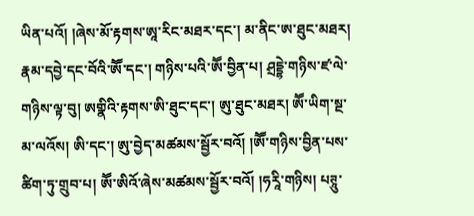ཡིན་པའོ། །ཞེས་མོ་རྟགས་ཨཱ་རིང་མཐར་དང་། མ་ནིང་ཨ་ཐུང་མཐར། རྣམ་དབྱེ་དང་བོའི་ཨཽ་དང་། གཉིས་པའི་ཨཽ་བྱིན་པ། ཤྲདྡྷེ་གཉིས་ཛ་ལེ་གཉིས་ལྟ་བུ། ཨགྣིའི་རྟགས་ཨི་ཐུང་དང་། ཨུ་ཐུང་མཐར། ཨཽ་ཡིག་སྔ་མ་ལའོས། ཨི་དང་། ཨུ་བྱེད་མཚམས་སྦྱོར་བའོ། །ཨཽ་གཉིས་བྱིན་པས་ཚིག་ཏུ་གྲུབ་པ། ཨཽ་ཨིའོ་ཞེས་མཚམས་སྦྱོར་བའོ། །ཧརཱི་གཉིས། པཊཱུ་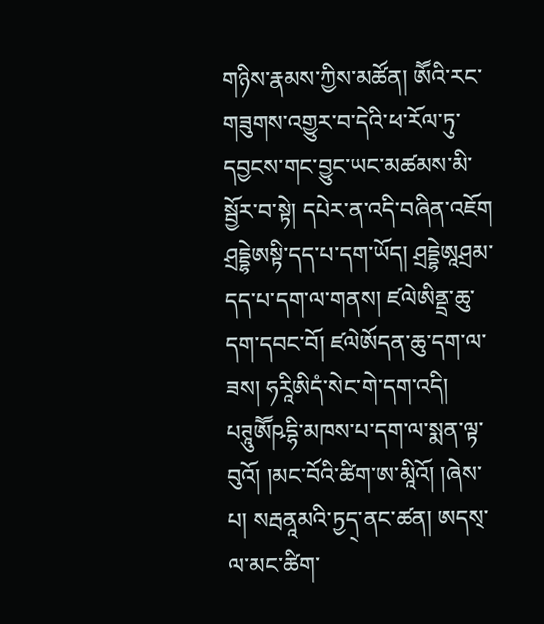གཉིས་རྣམས་ཀྱིས་མཚོན། ཨཽའི་རང་གཟུགས་འགྱུར་བ་དེའི་ཕ་རོལ་ཏུ་དབྱངས་གང་བྱུང་ཡང་མཚམས་མི་སྦྱོར་བ་སྟེ། དཔེར་ན་འདི་བཞིན་འཇོག ཤྲདྡྷེཨསྟི་དད་པ་དག་ཡོད། ཤྲདྡྷེཨཱཤྲམ་དད་པ་དག་ལ་གནས། ཛལེཨིནྡྲ་ཆུ་དག་དབང་བོ། ཛལེཨོདན་ཆུ་དག་ལ་ཟས། ཧརཱིཨིདཾ་སེང་གེ་དག་འདི། པཊཱུཨཽཥདྷི་མཁས་པ་དག་ལ་སྨན་ལྟ་བུའོ། །མང་བོའི་ཚིག་ཨ་མཱིའོ། །ཞེས་པ། སརྦནཱམའི་ཏྱད྄་ནང་ཚན། ཨདས྄་ལ་མང་ཚིག་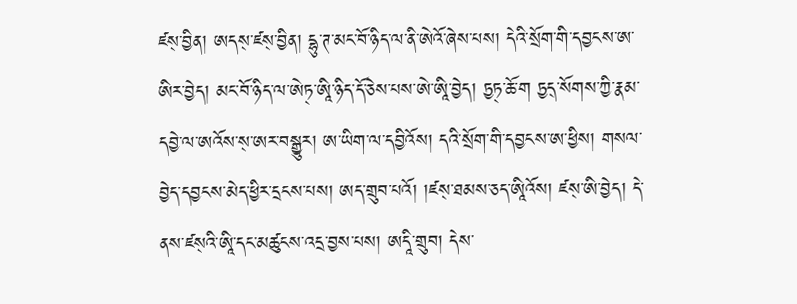ཛས྄་བྱིན། ཨདས྄་ཛས྄་བྱིན། དྷུ་ཊ་མང་བོ་ཉིད་ལ་ནི་ཨེའོ་ཞེས་པས། དེའི་སྲོག་གི་དབྱངས་ཨ་ཨིར་བྱེད། མང་བོ་ཉིད་ལ་ཨེཏ྄་ཨཱི་ཉིད་དོ་ཅེས་པས་ཨེ་ཨཱི་བྱེད། ཏྱཏ྄་ཆོ་ག ཏྱད྄་སོགས་ཀྱི་རྣམ་དབྱེ་ལ་ཨའོས་ས྄་ཨར་བསྒྱུར། ཨ་ཡིག་ལ་དབྱིའོས། དའི་སྲོག་གི་དབྱངས་ཨ་ཕྱིས། གསལ་བྱེད་དབྱངས་མེད་ཕྱིར་དྲངས་པས། ཨད་གྲུབ་པའོ། །ཛས྄་ཐམས་ཅད་ཨཱིའོས། ཛས྄་ཨི་བྱེད། དེ་ནས་ཛས྄འི་ཨཱི་དང་མཚུངས་འདྲ་བྱས་པས། ཨདཱི་གྲུབ། དེས་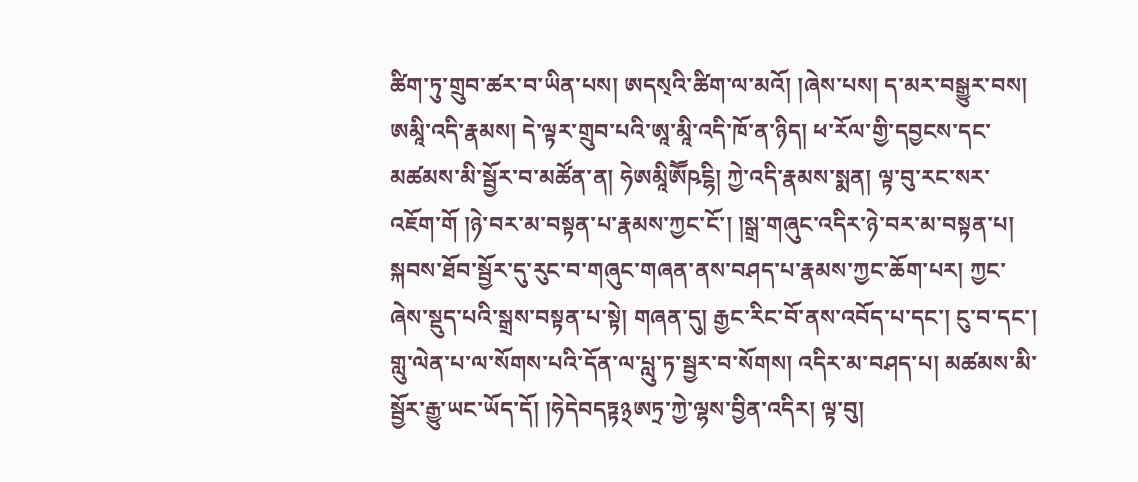ཚིག་ཏུ་གྲུབ་ཚར་བ་ཡིན་པས། ཨདས྄འི་ཚིག་ལ་མའོ། །ཞེས་པས། ད་མར་བསྒྱུར་བས། ཨམཱི་འདི་རྣམས། དེ་ལྟར་གྲུབ་པའི་ཨཱ་མཱི་འདི་ཁོ་ན་ཉིད། ཕ་རོལ་གྱི་དབྱངས་དང་མཚམས་མི་སྦྱོར་བ་མཚོན་ན། ཧེཨམཱིཨཽཥངྷི། ཀྱེ་འདི་རྣམས་སྨན། ལྟ་བུ་རང་སར་འཇོག་གོ །ཉེ་བར་མ་བསྟན་པ་རྣམས་ཀྱང་ངོ་། །སྒྲ་གཞུང་འདིར་ཉེ་བར་མ་བསྟན་པ། སྐབས་ཐོབ་སྦྱོར་དུ་རུང་བ་གཞུང་གཞན་ནས་བཤད་པ་རྣམས་ཀྱང་ཆོག་པར། ཀྱང་ཞེས་སྡུད་པའི་སྒྲས་བསྟན་པ་སྟེ། གཞན་དུ། རྒྱང་རིང་བོ་ནས་འབོད་པ་དང་། ངུ་བ་དང་། གླུ་ལེན་པ་ལ་སོགས་པའི་དོན་ལ་པླུ་ཏ་སྦྱར་བ་སོགས། འདིར་མ་བཤད་པ། མཚམས་མི་སྦྱོར་རྒྱུ་ཡང་ཡོད་དོ། །ཧེདེབདཏྟ྅ཨཏྲ་ཀྱེ་ལྷས་བྱིན་འདིར། ལྟ་བུ།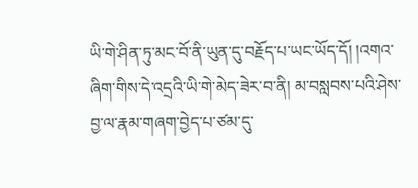ཡི་གེ་ཤིན་ཏུ་མང་བོ་ནི་ཡུན་དུ་བརྗོད་པ་ཡང་ཡོད་དོ། །འགའ་ཞིག་གིས་དེ་འདྲའི་ཡི་གེ་མེད་ཟེར་བ་ནི། མ་བསླབས་པའི་ཤེས་བྱ་ལ་རྣམ་གཞག་བྱེད་པ་ཙམ་དུ་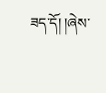ཟད་དོ། །ཞེས་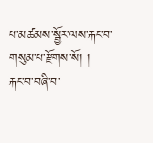པ་མཚམས་སྦྱོར་ལས་རྐང་བ་གསུམ་པ་རྫོགས་སོ། །
རྐང་བ་བཞི་བ་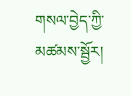གསལ་བྱེད་ཀྱི་མཚམས་སྦྱོར།